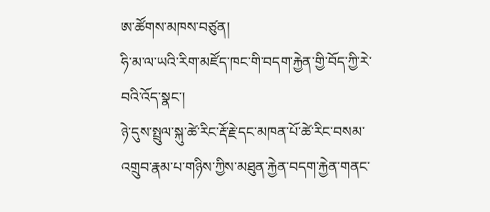ཨ་ཚོགས་མཁས་བཙུན།
ཧི་མ་ལ་ཡའི་རིག་མཛོད་ཁང་གི་བདག་རྐྱེན་གྱི་བོད་ཀྱི་རེ་བའི་འོད་སྣང་།
ཉེ་དུས་སྤྲུལ་སྐུ་ཚེ་རིང་རྡོ་རྗེ་དང་མཁན་པོ་ཚེ་རིང་བསམ་འགྲུབ་རྣམ་པ་གཉིས་ཀྱིས་མཐུན་རྐྱེན་བདག་རྐྱེན་གནང་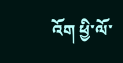འོག ཕྱི་ལོ་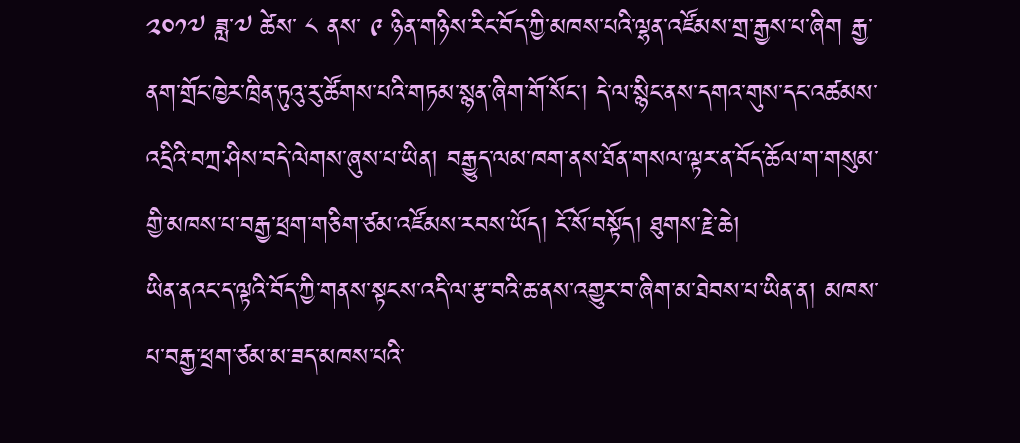༢༠༡༧ ཟླ་༧ ཚེས་ ༨ ནས་ ༩ ཉིན་གཉིས་རིང་བོད་ཀྱི་མཁས་པའི་ལྷན་འཛོམས་གྲ་རྒྱས་པ་ཞིག རྒྱ་ནག་གྲོང་ཁྱེར་ཁྲིན་ཏུའུ་རུ་ཚོགས་པའི་གཏམ་སྙན་ཞིག་གོ་སོང་། དེ་ལ་སྙིང་ནས་དགའ་གུས་དང་འཚམས་འདྲིའི་བཀྲ་ཤིས་བདེ་ལེགས་ཞུས་པ་ཡིན། བརྒྱུད་ལམ་ཁག་ནས་ཐོན་གསལ་ལྟར་ན་བོད་ཆོལ་ག་གསུམ་གྱི་མཁས་པ་བརྒྱ་ཕྲག་གཅིག་ཙམ་འཛོམས་རབས་ཡོད། ངོ་སོ་བསྟོད། ཐུགས་རྗེ་ཆེ།
ཡིན་ནའང་ད་ལྟའི་བོད་ཀྱི་གནས་སྟངས་འདི་ལ་རྩ་བའི་ཆ་ནས་འགྱུར་བ་ཞིག་མ་ཐེབས་པ་ཡིན་ན། མཁས་པ་བརྒྱ་ཕྲག་ཙམ་མ་ཟད་མཁས་པའི་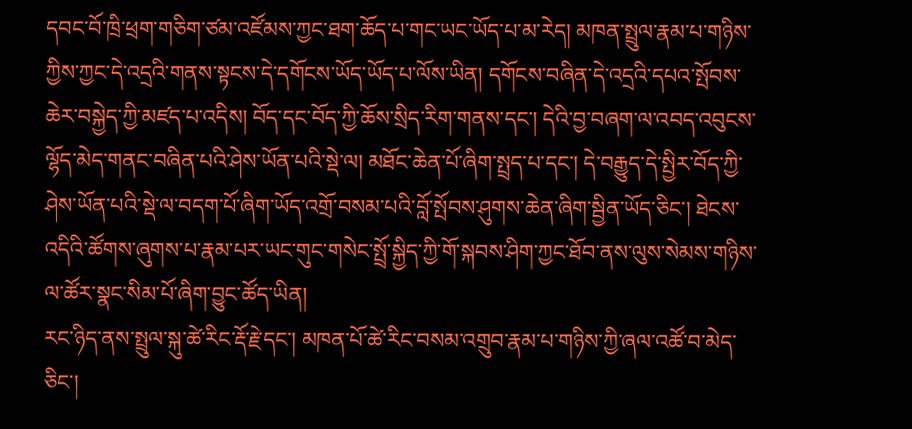དབང་བོ་ཁྲི་ཕྲག་གཅིག་ཙམ་འཛོམས་ཀྱང་ཐག་ཆོད་པ་གང་ཡང་ཡོད་པ་མ་རེད། མཁན་སྤྲུལ་རྣམ་པ་གཉིས་ཀྱིས་ཀྱང་དེ་འདྲའི་གནས་སྟངས་དེ་དགོངས་ཡོད་ཡོད་པ་ལོས་ཡིན། དགོངས་བཞིན་དེ་འདྲའི་དཔའ་སྤོབས་ཆེར་བསྐྱེད་ཀྱི་མཛད་པ་འདིས། བོད་དང་བོད་ཀྱི་ཆོས་སྲིད་རིག་གནས་དང་། དེའི་བྱ་བཞག་ལ་འབད་འབུངས་ལྷོད་མེད་གནང་བཞིན་པའི་ཤེས་ཡོན་པའི་སྡེ་ལ། མཐོང་ཆེན་པོ་ཞིག་སྤྲད་པ་དང་། དེ་བརྒྱུད་དེ་སྤྱིར་བོད་ཀྱི་ཤེས་ཡོན་པའི་སྡེ་ལ་བདག་པོ་ཞིག་ཡོད་འགྲོ་བསམ་པའི་བློ་སྤོབས་ཤུགས་ཆེན་ཞིག་སྦྱིན་ཡོད་ཅིང་། ཐེངས་འདིའི་ཚོགས་ཞུགས་པ་རྣམ་པར་ཡང་གུང་གསེང་སྤྲོ་སྐྱིད་ཀྱི་གོ་སྐབས་ཤིག་ཀྱང་ཐོབ་ནས་ལུས་སེམས་གཉིས་ལ་ཚོར་སྣང་སིམ་པོ་ཞིག་བྱུང་ཚོད་ཡིན།
རང་ཉིད་ནས་སྤྲུལ་སྐུ་ཚེ་རིང་རྡོ་རྗེ་དང་། མཁན་པོ་ཚེ་རིང་བསམ་འགྲུབ་རྣམ་པ་གཉིས་ཀྱི་ཞལ་འཚོ་བ་མེད་ཅིང་།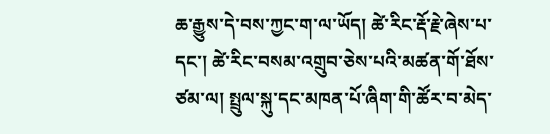ཆ་རྒྱུས་དེ་བས་ཀྱང་ག་ལ་ཡོད། ཚེ་རིང་རྡོ་རྗེ་ཞེས་པ་དང་། ཚེ་རིང་བསམ་འགྲུབ་ཅེས་པའི་མཚན་གོ་ཐོས་ཙམ་ལ། སྤྲུལ་སྐུ་དང་མཁན་པོ་ཞིག་གི་ཚོར་བ་མེད་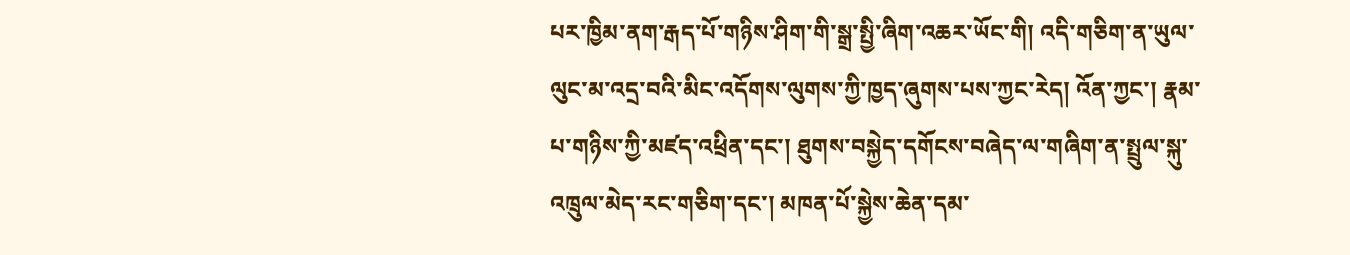པར་ཁྱིམ་ནག་རྒད་པོ་གཉིས་ཤིག་གི་སྒྲ་སྤྱི་ཞིག་འཆར་ཡོང་གི། འདི་གཅིག་ན་ཡུལ་ལུང་མ་འདྲ་བའི་མིང་འདོགས་ལུགས་ཀྱི་ཁྱད་ཞུགས་པས་ཀྱང་རེད། འོན་ཀྱང་། རྣམ་པ་གཉིས་ཀྱི་མཛད་འཕྲིན་དང་། ཐུགས་བསྐྱེད་དགོངས་བཞེད་ལ་གཞིག་ན་སྤྲུལ་སྐུ་འཁྲུལ་མེད་རང་གཅིག་དང་། མཁན་པོ་སྐྱེས་ཆེན་དམ་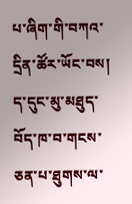པ་ཞིག་གི་བཀའ་དྲིན་ཚོར་ཡོང་བས། ད་དུང་མུ་མཐུད་བོད་ཁ་བ་གངས་ཅན་པ་ཐུགས་ལ་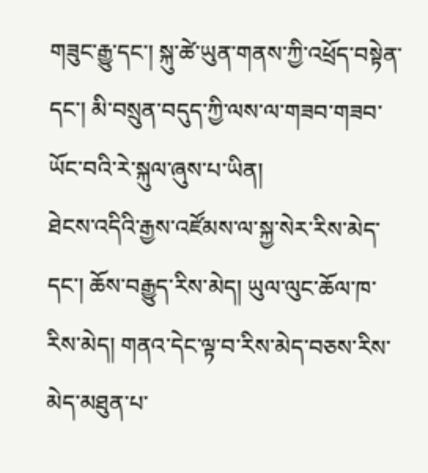གཟུང་རྒྱུ་དང་། སྐུ་ཚེ་ཡུན་གནས་ཀྱི་འཕྲོད་བསྟེན་དང་། མི་བསྲུན་བདུད་ཀྱི་ལས་ལ་གཟབ་གཟབ་ཡོང་བའི་རེ་སྐུལ་ཞུས་པ་ཡིན།
ཐེངས་འདིའི་རྒྱས་འཛོམས་ལ་སྐྱ་སེར་རིས་མེད་དང་། ཆོས་བརྒྱུད་རིས་མེད། ཡུལ་ལུང་ཆོལ་ཁ་རིས་མེད། གནའ་དེང་ལྟ་བ་རིས་མེད་བཅས་རིས་མེད་མཐུན་པ་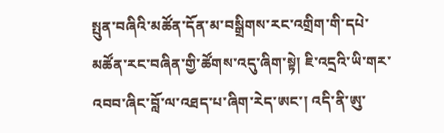སྤུན་བཞིའི་མཚོན་དོན་མ་བསྒྲིགས་རང་འགྲིག་གི་དཔེ་མཚོན་རང་བཞིན་གྱི་ཚོགས་འདུ་ཞིག་སྟེ། ཇི་འདྲའི་ཡི་གར་འབབ་ཞིང་བློ་ལ་འཐད་པ་ཞིག་རེད་ཨང་། འདི་ནི་ཨུ་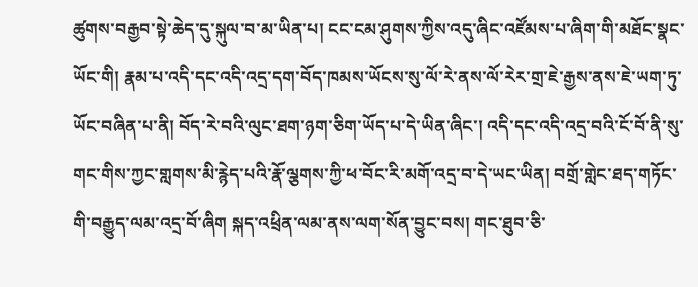ཚུགས་བརྒྱབ་སྟེ་ཆེད་དུ་སྐུལ་བ་མ་ཡིན་པ། ངང་ངམ་ཤུགས་ཀྱིས་འདུ་ཞིང་འཛོམས་པ་ཞིག་གི་མཐོང་སྣང་ཡོང་གི། རྣམ་པ་འདི་དང་འདི་འདྲ་དག་བོད་ཁམས་ཡོངས་སུ་ལོ་རེ་ནས་ལོ་རེར་གྲ་ཇེ་རྒྱས་ནས་ཇེ་ཡག་ཏུ་ཡོང་བཞིན་པ་ནི། བོད་རེ་བའི་ལུང་ཐག་ཉག་ཅིག་ཡོད་པ་དེ་ཡིན་ཞིང་། འདི་དང་འདི་འདྲ་བའི་ངོ་བོ་ནི་སུ་གང་གིས་ཀྱང་གླགས་མི་རྙེད་པའི་རྣོ་ལྕགས་ཀྱི་ཕ་བོང་རི་མགོ་འདྲ་བ་དེ་ཡང་ཡིན། བགྲོ་གླེང་ཐད་གཏོང་གི་བརྒྱུད་ལམ་འདྲ་བོ་ཞིག སྐད་འཕྲིན་ལམ་ནས་ལག་སོན་བྱུང་བས། གང་ཐུབ་ཅི་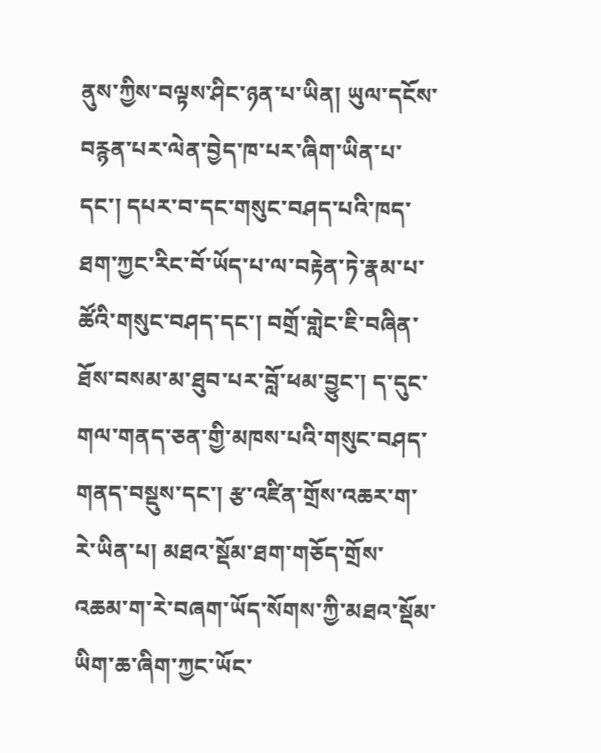ནུས་ཀྱིས་བལྟས་ཤིང་ཉན་པ་ཡིན། ཡུལ་དངོས་བརྙན་པར་ལེན་བྱེད་ཁ་པར་ཞིག་ཡིན་པ་དང་། དཔར་བ་དང་གསུང་བཤད་པའི་ཁད་ཐག་ཀྱང་རིང་བོ་ཡོད་པ་ལ་བརྟེན་ཏེ་རྣམ་པ་ཚོའི་གསུང་བཤད་དང་། བགྲོ་གླེང་ཇི་བཞིན་ཐོས་བསམ་མ་ཐུབ་པར་བློ་ཕམ་བྱུང་། ད་དུང་གལ་གནད་ཅན་གྱི་མཁས་པའི་གསུང་བཤད་གནད་བསྡུས་དང་། རྩ་འཛིན་གྲོས་འཆར་ག་རེ་ཡིན་པ། མཐའ་སྡོམ་ཐག་གཅོད་གྲོས་འཆམ་ག་རེ་བཞག་ཡོད་སོགས་ཀྱི་མཐའ་སྡོམ་ཡིག་ཆ་ཞིག་ཀྱང་ཡོང་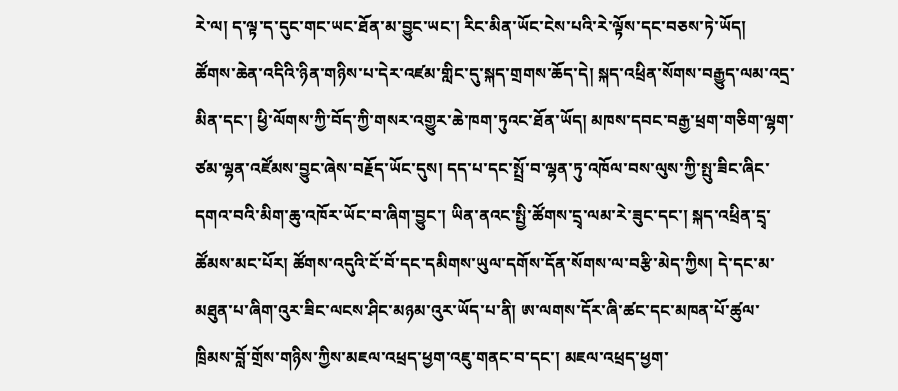རེ་ལ། ད་ལྟ་ད་དུང་གང་ཡང་ཐོན་མ་བྱུང་ཡང་། རིང་མིན་ཡོང་ངེས་པའི་རེ་ལྟོས་དང་བཅས་ཏེ་ཡོད།
ཚོགས་ཆེན་འདིའི་ཉིན་གཉིས་པ་དེར་འཛམ་གླིང་དུ་སྐད་གྲགས་ཆོད་དེ། སྐད་འཕྲིན་སོགས་བརྒྱུད་ལམ་འདྲ་མིན་དང་། ཕྱི་ལོགས་ཀྱི་བོད་ཀྱི་གསར་འགྱུར་ཆེ་ཁག་ཏུའང་ཐོན་ཡོད། མཁས་དབང་བརྒྱ་ཕྲག་གཅིག་ལྷག་ཙམ་ལྷན་འཛོམས་བྱུང་ཞེས་བརྗོད་ཡོང་དུས། དད་པ་དང་སྤྲོ་བ་ལྷན་ཏུ་འཁོལ་བས་ལུས་ཀྱི་སྤུ་ཟིང་ཞིང་དགའ་བའི་མིག་ཆུ་འཁོར་ཡོང་བ་ཞིག་བྱུང་། ཡིན་ནའང་སྤྱི་ཚོགས་དྲྭ་ལམ་རེ་ཟུང་དང་། སྐད་འཕྲིན་དྲྭ་ཚོམས་མང་པོར། ཚོགས་འདུའི་ངོ་བོ་དང་དམིགས་ཡུལ་དགོས་དོན་སོགས་ལ་བརྩི་མེད་ཀྱིས། དེ་དང་མ་མཐུན་པ་ཞིག་འུར་ཟིང་ལངས་ཤིང་མཉམ་འུར་ཡོད་པ་ནི། ཨ་ལགས་དོར་ཞི་ཚང་དང་མཁན་པོ་ཚུལ་ཁྲིམས་བློ་གྲོས་གཉིས་ཀྱིས་མཇལ་འཕྲད་ཕྱག་འཇུ་གནང་བ་དང་། མཇལ་འཕྲད་ཕྱག་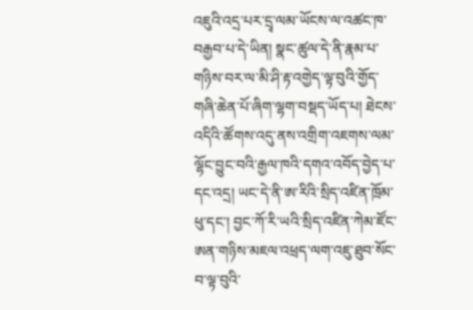འཇུའི་འདྲ་པར་དྲྭ་ལམ་ཡོངས་ལ་འཚང་ཁ་བརྒྱབ་པ་དེ་ཡིན། སྣང་ཚུལ་དེ་ནི་རྣམ་པ་གཉིས་བར་ལ་མི་ཤི་རྟ་འགྱེད་ལྟ་བུའི་གྱོད་གཞི་ཆེན་པོ་ཞིག་ལྷག་བསྡད་ཡོད་པ། ཐེངས་འདིའི་ཚོགས་འདུ་ནས་འགྲིག་འཇགས་ལམ་ལྷོང་བྱུང་བའི་རྒྱལ་ཁའི་དགའ་འབོད་བྱེད་པ་དང་འདྲ། ཡང་དེ་ནི་ཨ་རིའི་སྲིད་འཛིན་ཁྲོམ་ཕུ་དང་། བྱང་ཀོ་རི་ཡའི་སྲིད་འཛིན་ཀེམ་ཛོང་ཨན་གཉིས་མཇལ་འཕྲད་ལག་འཇུ་ཐུབ་སོང་བ་ལྟ་བུའི་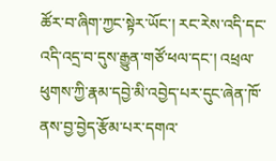ཚོར་བ་ཞིག་ཀྱང་སྟེར་ཡོང་། རང་རེས་འདི་དང་འདི་འདྲ་བ་དུས་རྒྱུན་གཙོ་ཕལ་དང་། འཕྲལ་ཕུགས་ཀྱི་རྣམ་དབྱེ་མི་འབྱེད་པར་དུང་ཞེན་ཁོ་ནས་བྱ་བྱེད་རྩོམ་པར་དགའ་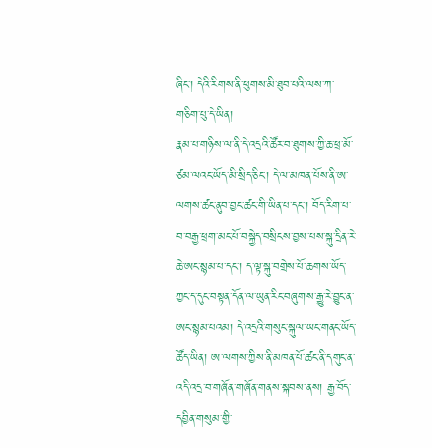ཞིང་། དེའི་རིགས་ནི་ཕུགས་མི་ཐུབ་པའི་ལས་ཀ་གཅིག་པུ་དེ་ཡིན།
རྣམ་པ་གཉིས་ལ་ནི་དེ་འདྲའི་ཚོར་བ་ཐུགས་ཀྱི་ཆ་ཕྲ་མོ་ཙམ་ལའང་ཡོད་མི་སྲིད་ཅིང་། དེ་ལ་མཁན་པོས་ནི་ཨ་ལགས་ཚང་ནུབ་བྱང་ཚང་གི་ཡིན་པ་དང་། བོད་རིག་པ་བ་བརྒྱ་ཕྲག་མང་པོ་བསྐྱེད་བསྲིངས་བྱས་པས་སྐུ་དྲིན་རེ་ཆེ་ཨང་སྙམ་པ་དང་། ད་ལྟ་སྐུ་བགྲེས་པོ་ཆགས་ཡོད་ཀྱང་ད་དུང་བསྟན་དོན་ལ་ཡུན་རིང་བཞུགས་རྒྱུ་རེ་བྱུང་ན་ཨང་སྙམ་པའམ། དེ་འདྲའི་གསུང་སྐུལ་ཡང་གནང་ཡོད་ཚོད་ཡིན། ཨ་ལགས་ཀྱིས་ནི་མཁན་པོ་ཚང་ནི་དགུང་ན་འདི་འདྲ་བ་གཞོན་གཞོན་གནས་སྐབས་ནས། རྒྱ་བོད་དབྱིན་གསུམ་གྱི་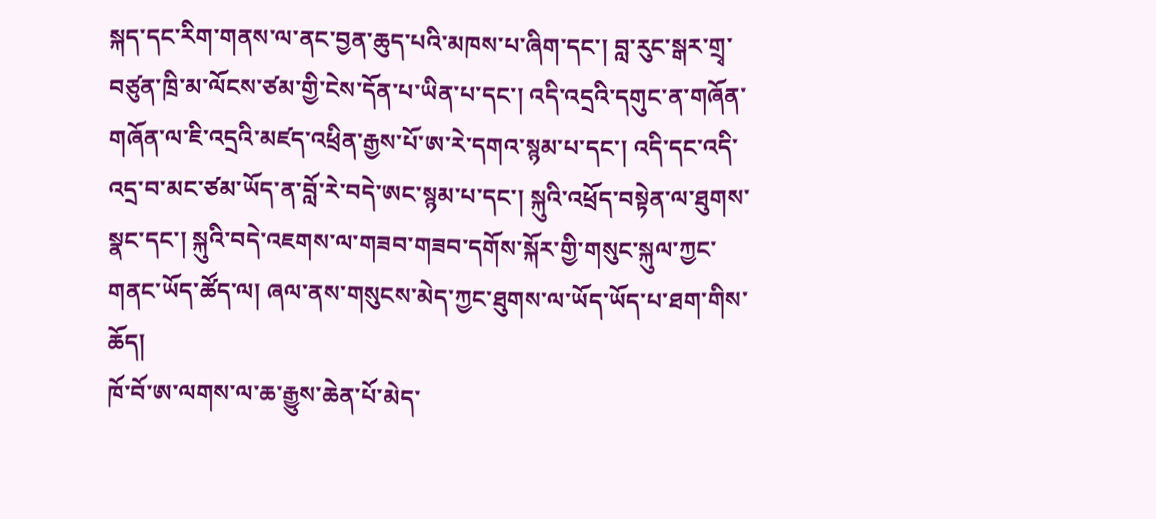སྐད་དང་རིག་གནས་ལ་ནང་བྱན་ཆུད་པའི་མཁས་པ་ཞིག་དང་། བླ་རུང་སྒར་གྲྭ་བཙུན་ཁྲི་མ་ལོངས་ཙམ་གྱི་ངེས་དོན་པ་ཡིན་པ་དང་། འདི་འདྲའི་དགུང་ན་གཞོན་གཞོན་ལ་ཇི་འདྲའི་མཛད་འཕྲིན་རྒྱས་པོ་ཨ་རེ་དགའ་སྙམ་པ་དང་། འདི་དང་འདི་འདྲ་བ་མང་ཙམ་ཡོད་ན་བློ་རེ་བདེ་ཨང་སྙམ་པ་དང་། སྐུའི་འཕྲོད་བསྟེན་ལ་ཐུགས་སྣང་དང་། སྐུའི་བདེ་འཇགས་ལ་གཟབ་གཟབ་དགོས་སྐོར་གྱི་གསུང་སྐུལ་ཀྱང་གནང་ཡོད་ཚོད་ལ། ཞལ་ནས་གསུངས་མེད་ཀྱང་ཐུགས་ལ་ཡོད་ཡོད་པ་ཐག་གིས་ཆོད།
ཁོ་བོ་ཨ་ལགས་ལ་ཆ་རྒྱུས་ཆེན་པོ་མེད་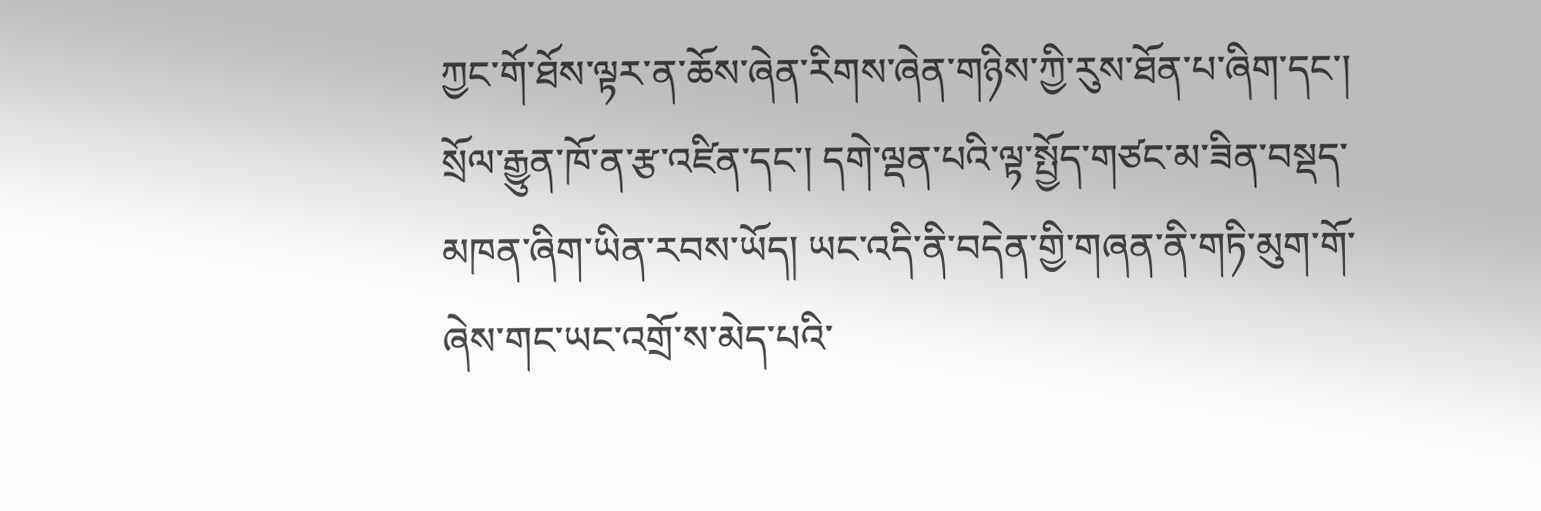ཀྱང་གོ་ཐོས་ལྟར་ན་ཆོས་ཞེན་རིགས་ཞེན་གཉིས་ཀྱི་རུས་ཐོན་པ་ཞིག་དང་། སྲོལ་རྒྱུན་ཁོ་ན་རྩ་འཛིན་དང་། དགེ་ལྡན་པའི་ལྟ་སྤྱོད་གཙང་མ་ཟིན་བསྡད་མཁན་ཞིག་ཡིན་རབས་ཡོད། ཡང་འདི་ནི་བདེན་གྱི་གཞན་ནི་གཏི་མུག་གོ་ཞེས་གང་ཡང་འགྲོ་ས་མེད་པའི་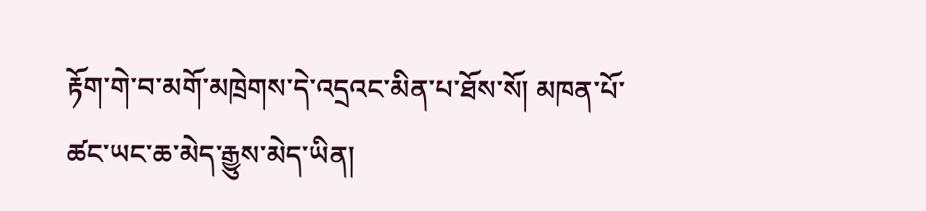རྟོག་གེ་བ་མགོ་མཁྲེགས་དེ་འདྲའང་མིན་པ་ཐོས་སོ། མཁན་པོ་ཚང་ཡང་ཆ་མེད་རྒྱུས་མེད་ཡིན།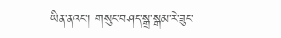ཡིན་ནའང་། གསུང་བཤད་སྒྲ་སྒམ་རེ་ཟུང་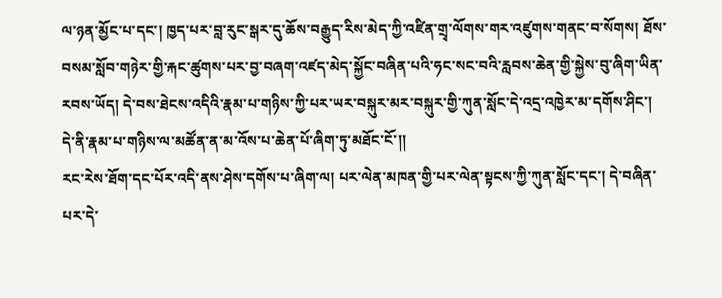ལ་ཉན་མྱོང་པ་དང་། ཁྱད་པར་བླ་རུང་སྒར་དུ་ཆོས་བརྒྱུད་རིས་མེད་ཀྱི་འཛིན་གྲྭ་ལོགས་གར་འཛུགས་གནང་བ་སོགས། ཐོས་བསམ་སློབ་གཉེར་གྱི་རྐང་ཚུགས་པར་བྱ་བཞག་འཛད་མེད་སྐྱོང་བཞིན་པའི་ཧང་སང་བའི་རླབས་ཆེན་གྱི་སྐྱེས་བུ་ཞིག་ཡིན་རབས་ཡོད། དེ་བས་ཐེངས་འདིའི་རྣམ་པ་གཉིས་ཀྱི་པར་ཡར་བསྐུར་མར་བསྐུར་གྱི་ཀུན་སློང་དེ་འདྲ་འཁྱེར་མ་དགོས་ཤིང་། དེ་ནི་རྣམ་པ་གཉིས་ལ་མཚོན་ན་མ་འོས་པ་ཆེན་པོ་ཞིག་ཏུ་མཐོང་ངོ་།།
རང་རེས་ཐོག་དང་པོར་འདི་ནས་ཤེས་དགོས་པ་ཞིག་ལ། པར་ལེན་མཁན་གྱི་པར་ལེན་སྟངས་ཀྱི་ཀུན་སློང་དང་། དེ་བཞིན་པར་དེ་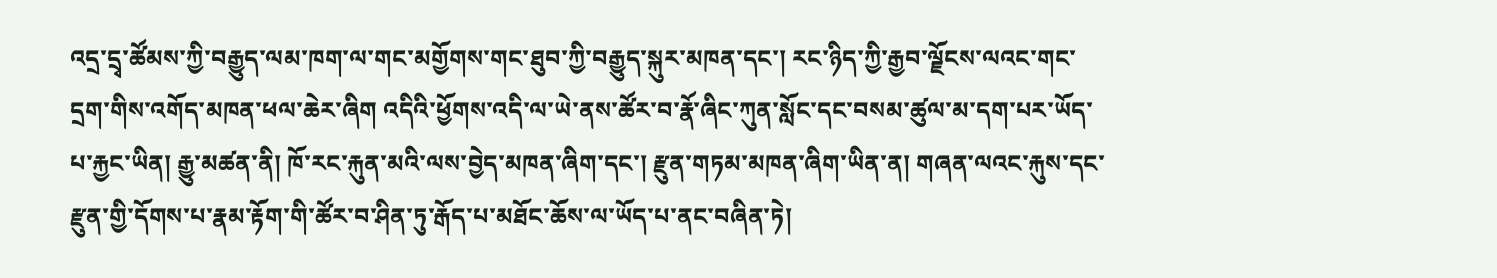འདྲ་དྲྭ་ཚོམས་ཀྱི་བརྒྱུད་ལམ་ཁག་ལ་གང་མགྱོགས་གང་ཐུབ་ཀྱི་བརྒྱུད་སྐུར་མཁན་དང་། རང་ཉིད་ཀྱི་རྒྱབ་ལྗོངས་ལའང་གང་དྲག་གིས་འགོད་མཁན་ཕལ་ཆེར་ཞིག འདིའི་ཕྱོགས་འདི་ལ་ཡེ་ནས་ཚོར་བ་རྣོ་ཞིང་ཀུན་སློང་དང་བསམ་ཚུལ་མ་དག་པར་ཡོད་པ་རྐྱང་ཡིན། རྒྱུ་མཚན་ནི། ཁོ་རང་རྐུན་མའི་ལས་བྱེད་མཁན་ཞིག་དང་། རྫུན་གཏམ་མཁན་ཞིག་ཡིན་ན། གཞན་ལའང་རྐུས་དང་རྫུན་གྱི་དོགས་པ་རྣམ་རྟོག་གི་ཚོར་བ་ཤིན་ཏུ་རྒོད་པ་མཐོང་ཆོས་ལ་ཡོད་པ་ནང་བཞིན་ཏེ།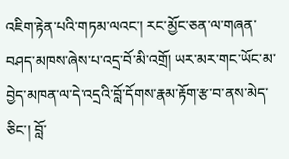འཇིག་རྟེན་པའི་གཏམ་ལའང་། རང་མྱོང་ཅན་ལ་གཞན་བཤད་མཁས་ཞེས་པ་འདྲ་བོ་མི་འགྲོ། ཡར་མར་གང་ཡོང་མ་བྱེད་མཁན་ལ་དེ་འདྲའི་བློ་དོགས་རྣམ་རྟོག་རྩ་བ་ནས་མེད་ཅིང་། བློ་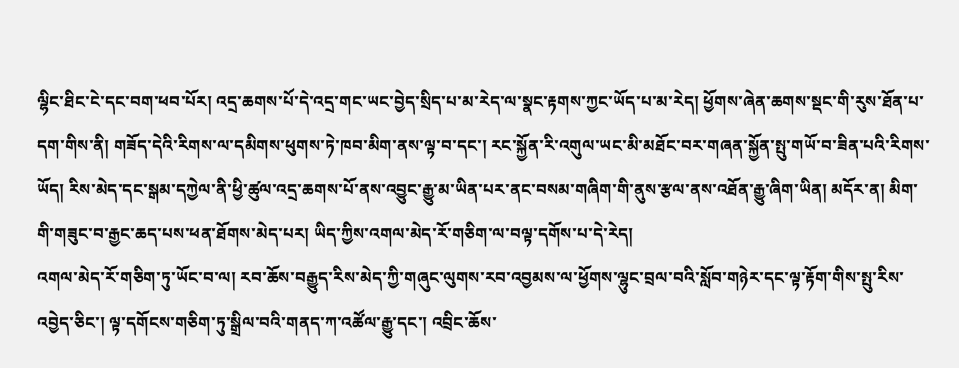ལྷིང་ཐིང་ངེ་དང་བག་ཕབ་པོར། འདྲ་ཆགས་པོ་དེ་འདྲ་གང་ཡང་བྱེད་སྲིད་པ་མ་རེད་ལ་སྣང་རྟགས་ཀྱང་ཡོད་པ་མ་རེད། ཕྱོགས་ཞེན་ཆགས་སྡང་གི་རུས་ཐོན་པ་དག་གིས་ནི། གཟོད་དེའི་རིགས་ལ་དམིགས་ཕུགས་ཏེ་ཁབ་མིག་ནས་ལྟ་བ་དང་། རང་སྐྱོན་རི་འགུལ་ཡང་མི་མཐོང་བར་གཞན་སྐྱོན་སྤུ་གཡོ་བ་ཟིན་པའི་རིགས་ཡོད། རིས་མེད་དང་སྒམ་དཀྱེལ་ནི་ཕྱི་ཚུལ་འདྲ་ཆགས་པོ་ནས་འབྱུང་རྒྱུ་མ་ཡིན་པར་ནང་བསམ་གཞིག་གི་ནུས་རྩལ་ནས་འཐོན་རྒྱུ་ཞིག་ཡིན། མདོར་ན། མིག་གི་གཟུང་བ་རྒྱང་ཆད་པས་ཕན་ཐོགས་མེད་པར། ཡིད་ཀྱིས་འགལ་མེད་རོ་གཅིག་ལ་བལྟ་དགོས་པ་དེ་རེད།
འགལ་མེད་རོ་གཅིག་ཏུ་ཡོང་བ་ལ། རབ་ཆོས་བརྒྱུད་རིས་མེད་ཀྱི་གཞུང་ལུགས་རབ་འབྱམས་ལ་ཕྱོགས་ལྷུང་བྲལ་བའི་སློབ་གཉེར་དང་ལྟ་རྟོག་གིས་སྤུ་རིས་འབྱེད་ཅིང་། ལྟ་དགོངས་གཅིག་ཏུ་སྒྲིལ་བའི་གནད་ཀ་འཚོལ་རྒྱུ་དང་། འབྲིང་ཆོས་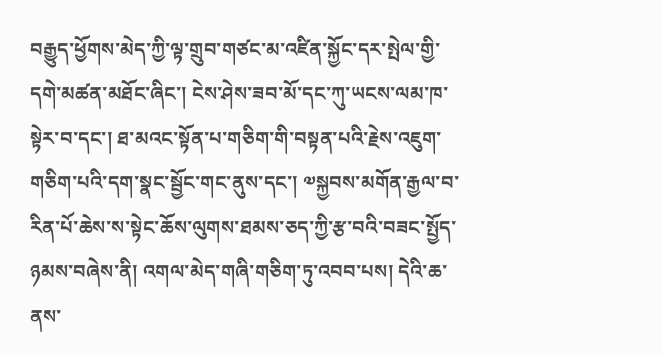བརྒྱུད་ཕྱོགས་མེད་ཀྱི་ལྟ་གྲུབ་གཙང་མ་འཛིན་སྐྱོང་དར་སྤེལ་གྱི་དགེ་མཚན་མཐོང་ཞིང་། ངེས་ཤེས་ཟབ་མོ་དང་ཀུ་ཡངས་ལམ་ཁ་སྟེར་བ་དང་། ཐ་མའང་སྟོན་པ་གཅིག་གི་བསྟན་པའི་རྗེས་འཇུག་གཅིག་པའི་དག་སྣང་སྦྱོང་གང་ནུས་དང་། ༧སྐྱབས་མགོན་རྒྱལ་བ་རིན་པོ་ཆེས་ས་སྟེང་ཆོས་ལུགས་ཐམས་ཅད་ཀྱི་རྩ་བའི་བཟང་སྤྱོད་ཉམས་བཞེས་ནི། འགལ་མེད་གཞི་གཅིག་ཏུ་འབབ་པས། དེའི་ཆ་ནས་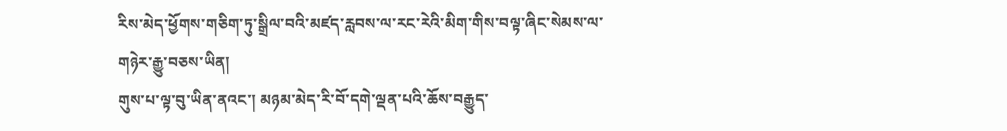རིས་མེད་ཕྱོགས་གཅིག་ཏུ་སྒྲིལ་བའི་མཛད་རླབས་ལ་རང་རེའི་མིག་གིས་བལྟ་ཞིང་སེམས་ལ་གཉེར་རྒྱུ་བཅས་ཡིན།
གུས་པ་ལྟ་བུ་ཡིན་ནའང་། མཉམ་མེད་རི་བོ་དགེ་ལྡན་པའི་ཆོས་བརྒྱུད་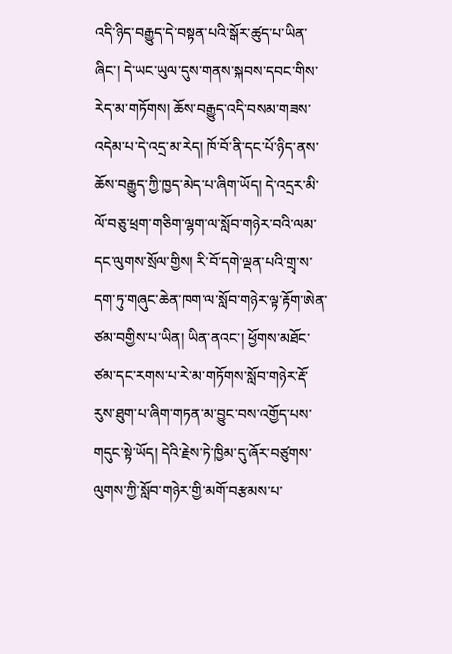འདི་ཉིད་བརྒྱུད་དེ་བསྟན་པའི་སྒོར་ཚུད་པ་ཡིན་ཞིང་། དེ་ཡང་ཡུལ་དུས་གནས་སྐབས་དབང་གིས་རེད་མ་གཏོགས། ཆོས་བརྒྱུད་འདི་བསམ་གཟས་འདེམ་པ་དེ་འདྲ་མ་རེད། ཁོ་བོ་ནི་དང་པོ་ཉིད་ནས་ཆོས་བརྒྱུད་ཀྱི་ཁྱད་མེད་པ་ཞིག་ཡོད། དེ་འདྲར་མི་ལོ་བཅུ་ཕྲག་གཅིག་ལྷག་ལ་སློབ་གཉེར་བའི་ལམ་དང་ལུགས་སྲོལ་གྱིས། རི་བོ་དགེ་ལྡན་པའི་གྲྭ་ས་དག་ཏུ་གཞུང་ཆེན་ཁག་ལ་སློབ་གཉེར་ལྟ་རྟོག་ཨེན་ཙམ་བགྱིས་པ་ཡིན། ཡིན་ནའང་། ཕྱོགས་མཐོང་ཙམ་དང་རགས་པ་རེ་མ་གཏོགས་སློབ་གཉེར་རྡོ་རུས་ཐུག་པ་ཞིག་གཏན་མ་བྱུང་བས་འགྱོད་པས་གདུང་སྟེ་ཡོད། དེའི་རྗེས་ཏེ་ཁྱིམ་དུ་ཞོར་བཙུགས་ལུགས་ཀྱི་སློབ་གཉེར་གྱི་མགོ་བརྩམས་པ་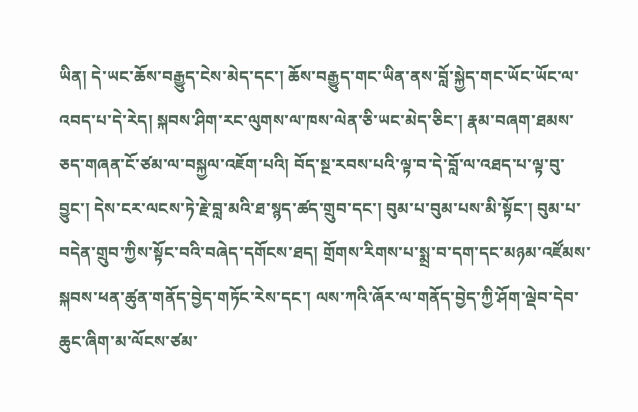ཡིན། དེ་ཡང་ཆོས་བརྒྱུད་ངེས་མེད་དང་། ཆོས་བརྒྱུད་གང་ཡིན་ནས་བློ་སྐྱེད་གང་ཡོང་ཡོང་ལ་འབད་པ་དེ་རེད། སྐབས་ཤིག་རང་ལུགས་ལ་ཁས་ལེན་ཅི་ཡང་མེད་ཅིང་། རྣམ་བཞག་ཐམས་ཅད་གཞན་ངོ་ཙམ་ལ་བསྐྱལ་འཇོག་པའི། བོད་སྔ་རབས་པའི་ལྟ་བ་དེ་བློ་ལ་འཐད་པ་ལྟ་བུ་བྱུང་། དེས་ངར་ལངས་ཏེ་རྗེ་བླ་མའི་ཐ་སྙད་ཚད་གྲུབ་དང་། བུམ་པ་བུམ་པས་མི་སྟོང་། བུམ་པ་བདེན་གྲུབ་ཀྱིས་སྟོང་བའི་བཞེད་དགོངས་ཐད། གྲོགས་རིགས་པ་སྨྲ་བ་དག་དང་མཉམ་འཛོམས་སྐབས་ཕན་ཚུན་གནོད་བྱེད་གཏོང་རེས་དང་། ལས་ཀའི་ཞོར་ལ་གནོད་བྱེད་ཀྱི་ཤོག་ལྡེབ་དེབ་ཆུང་ཞིག་མ་ལོངས་ཙམ་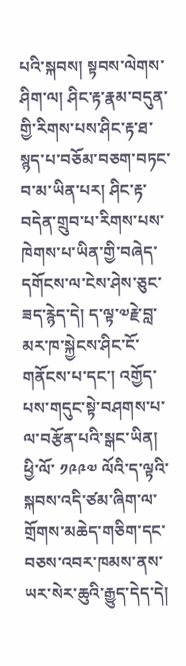པའི་སྐབས། སྟབས་ལེགས་ཤིག་ལ། ཤིང་རྟ་རྣམ་བདུན་གྱི་རིགས་པས་ཤིང་རྟ་ཐ་སྙད་པ་བཅོམ་བཅག་བཏང་བ་མ་ཡིན་པར། ཤིང་རྟ་བདེན་གྲུབ་པ་རིགས་པས་ཁེགས་པ་ཡིན་གྱི་བཞེད་དགོངས་ལ་ངེས་ཤེས་ཅུང་ཟད་རྙེད་དེ། ད་ལྟ་༧རྗེ་བླ་མར་ཁ་སྐྱེངས་ཤིང་ངོ་གནོངས་པ་དང་། འགྱོད་པས་གདུང་སྟེ་བཤགས་པ་ལ་བརྩོན་པའི་སྒང་ཡིན།
ཕྱི་ལོ་ ༡༩༩༧ ལོའི་ད་ལྟའི་སྐབས་འདི་ཙམ་ཞིག་ལ་གྲོགས་མཆེད་གཅིག་དང་བཅས་འབར་ཁམས་ནས་ཡར་སེར་ཆུའི་རྒྱུད་དེད་དེ།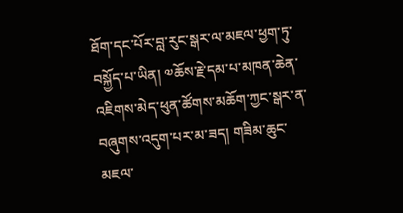ཐོག་དང་པོར་བླ་རུང་སྒར་ལ་མཇལ་ཕྱག་ཏུ་བསྐྱོད་པ་ཡིན། ༧ཆོས་རྗེ་དམ་པ་མཁན་ཆེན་འཇིགས་མེད་ཕུན་ཚོགས་མཆོག་ཀྱང་སྒར་ན་བཞུགས་འདུག་པར་མ་ཟད། གཟིམ་ཆུང་མཇལ་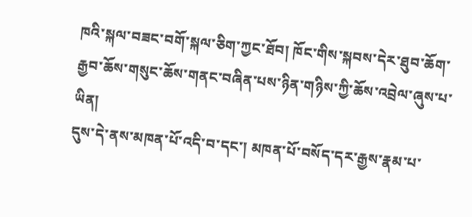ཁའི་སྐལ་བཟང་བགོ་སྐལ་ཅིག་ཀྱང་ཐོབ། ཁོང་གིས་སྐབས་དེར་ཐུབ་ཆོག་རྒྱབ་ཆོས་གསུང་ཆོས་གནང་བཞིན་པས་ཉིན་གཉིས་ཀྱི་ཆོས་འབྲེལ་ཞུས་པ་ཡིན།
དུས་དེ་ནས་མཁན་པོ་འདི་བ་དང་། མཁན་པོ་བསོད་དར་རྒྱས་རྣམ་པ་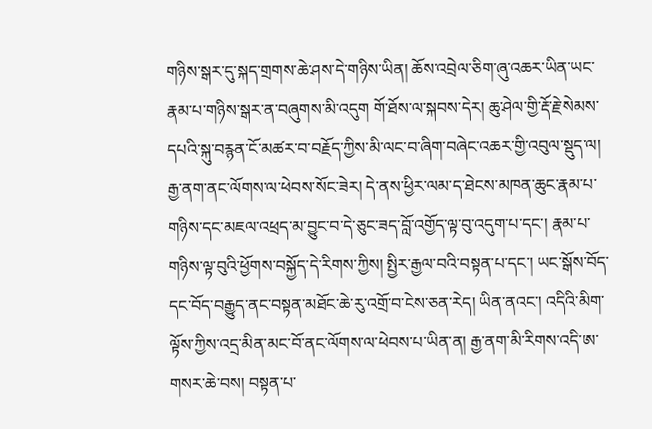གཉིས་སྒར་དུ་སྐད་གྲགས་ཆེ་ཤས་དེ་གཉིས་ཡིན། ཆོས་འབྲེལ་ཅིག་ཞུ་འཆར་ཡིན་ཡང་རྣམ་པ་གཉིས་སྒར་ན་བཞུགས་མི་འདུག གོ་ཐོས་ལ་སྐབས་དེར། ཆུ་ཤེལ་གྱི་རྡོ་རྗེ་སེམས་དཔའི་སྐུ་བརྙན་ངོ་མཚར་བ་བརྗོད་ཀྱིས་མི་ལང་བ་ཞིག་བཞེང་འཆར་གྱི་འབུལ་སྡུད་ལ། རྒྱ་ནག་ནང་ལོགས་ལ་ཕེབས་སོང་ཟེར། དེ་ནས་ཕྱིར་ལམ་ད་ཐེངས་མཁན་ཆུང་རྣམ་པ་གཉིས་དང་མཇལ་འཕྲད་མ་བྱུང་བ་དེ་ཅུང་ཟད་བློ་འགྱོད་ལྟ་བུ་འདུག་པ་དང་། རྣམ་པ་གཉིས་ལྟ་བུའི་ཕྱོགས་བསྐྱོད་དེ་རིགས་ཀྱིས། སྤྱིར་རྒྱལ་བའི་བསྟན་པ་དང་། ཡང་སྒོས་བོད་དང་བོད་བརྒྱུད་ནང་བསྟན་མཐོང་ཆེ་རུ་འགྲོ་བ་ངེས་ཅན་རེད། ཡིན་ནའང་། འདིའི་མིག་ལྟོས་ཀྱིས་འདྲ་མིན་མང་བོ་ནང་ལོགས་ལ་ཕེབས་པ་ཡིན་ན། རྒྱ་ནག་མི་རིགས་འདི་ཨ་གསར་ཆེ་བས། བསྟན་པ་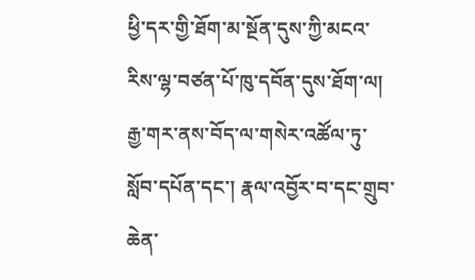ཕྱི་དར་གྱི་ཐོག་མ་སྔོན་དུས་ཀྱི་མངའ་རིས་ལྷ་བཙན་པོ་ཁུ་དབོན་དུས་ཐོག་ལ། རྒྱ་གར་ནས་བོད་ལ་གསེར་འཚོལ་ཏུ་སློབ་དཔོན་དང་། རྣལ་འབྱོར་བ་དང་གྲུབ་ཆེན་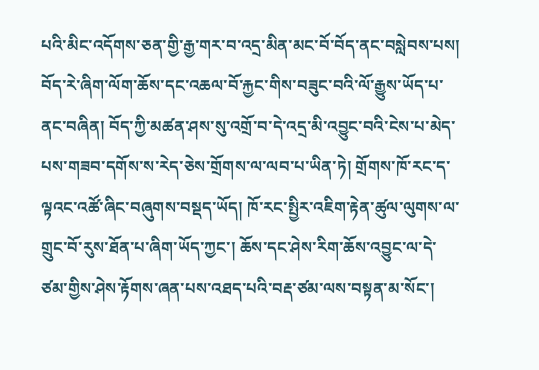པའི་མིང་འདོགས་ཅན་གྱི་རྒྱ་གར་བ་འདྲ་མིན་མང་བོ་བོད་ནང་བསླེབས་པས། བོད་རེ་ཞིག་ལོག་ཆོས་དང་འཆལ་བོ་རྐྱང་གིས་བཟུང་བའི་ལོ་རྒྱུས་ཡོད་པ་ནང་བཞིན། བོད་ཀྱི་མཚན་ཤས་སུ་འགྲོ་བ་དེ་འདྲ་མི་འབྱུང་བའི་ངེས་པ་མེད་པས་གཟབ་དགོས་ས་རེད་ཅེས་གྲོགས་ལ་ལབ་པ་ཡིན་ཏེ། གྲོགས་ཁོ་རང་ད་ལྟའང་འཚོ་ཞིང་བཞུགས་བསྡད་ཡོད། ཁོ་རང་སྤྱིར་འཇིག་རྟེན་ཚུལ་ལུགས་ལ་གྲུང་བོ་རུས་ཐོན་པ་ཞིག་ཡོད་ཀྱང་། ཆོས་དང་ཤེས་རིག་ཆོས་འབྱུང་ལ་དེ་ཙམ་གྱིས་ཤེས་རྟོགས་ཞན་པས་འཐད་པའི་བརྡ་ཙམ་ལས་བསྟན་མ་སོང་།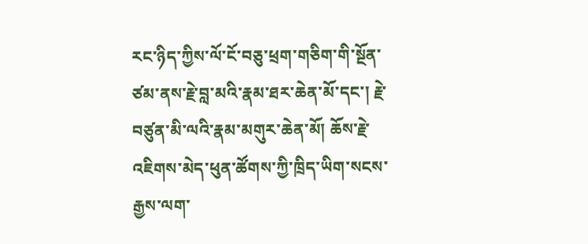རང་ཉིད་ཀྱིས་ལོ་ངོ་བཅུ་ཕྲག་གཅིག་གི་སྔོན་ཙམ་ནས་རྗེ་བླ་མའི་རྣམ་ཐར་ཆེན་མོ་དང་། རྗེ་བཙུན་མི་ལའི་རྣམ་མགུར་ཆེན་མོ། ཆོས་རྗེ་འཇིགས་མེད་ཕུན་ཚོགས་ཀྱི་ཁྲིད་ཡིག་སངས་རྒྱས་ལག་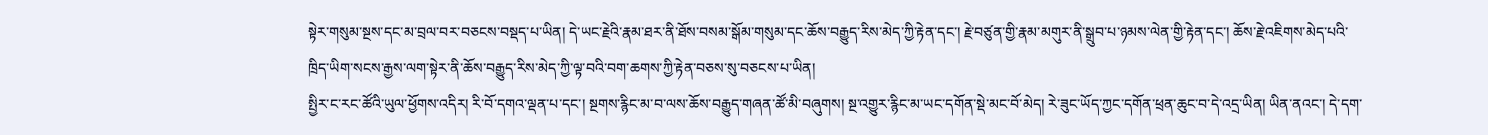སྟེར་གསུམ་སྔས་དང་མ་བྲལ་བར་བཅངས་བསྡད་པ་ཡིན། དེ་ཡང་རྗེའི་རྣམ་ཐར་ནི་ཐོས་བསམ་སྒོམ་གསུམ་དང་ཆོས་བརྒྱུད་རིས་མེད་ཀྱི་རྟེན་དང་། རྗེ་བཙུན་གྱི་རྣམ་མགུར་ནི་སྒྲུབ་པ་ཉམས་ལེན་གྱི་རྟེན་དང་། ཆོས་རྗེ་འཇིགས་མེད་པའི་ཁྲིད་ཡིག་སངས་རྒྱས་ལག་སྟེར་ནི་ཆོས་བརྒྱུད་རིས་མེད་ཀྱི་ལྟ་བའི་བག་ཆགས་ཀྱི་རྟེན་བཅས་སུ་བཅངས་པ་ཡིན།
སྤྱིར་ང་རང་ཚོའི་ཡུལ་ཕྱོགས་འདིར། རི་བོ་དགའ་ལྡན་པ་དང་། སྔགས་རྙིང་མ་བ་ལས་ཆོས་བརྒྱུད་གཞན་ཚོ་མི་བཞུགས། སྔ་འགྱུར་རྙིང་མ་ཡང་དགོན་སྡེ་མང་བོ་མེད། རེ་ཟུང་ཡོད་ཀྱང་དགོན་ཕྲན་ཆུང་བ་དེ་འདྲ་ཡིན། ཡིན་ནའང་། དེ་དག་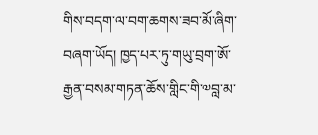གིས་བདག་ལ་བག་ཆགས་ཟབ་མོ་ཞིག་བཞག་ཡོད། ཁྱད་པར་ཏུ་གཡུ་བྲག་ཨོ་རྒྱན་བསམ་གཏན་ཆོས་གླིང་གི་༧བླ་མ་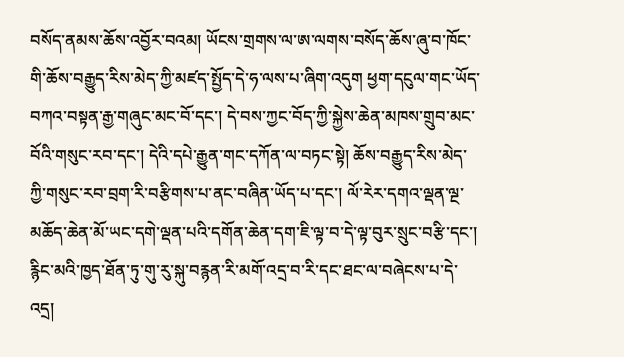བསོད་ནམས་ཆོས་འབྱོར་བའམ། ཡོངས་གྲགས་ལ་ཨ་ལགས་བསོད་ཆོས་ཞུ་བ་ཁོང་གི་ཆོས་བརྒྱུད་རིས་མེད་ཀྱི་མཛད་སྤྱོད་དེ་ཧ་ལས་པ་ཞིག་འདུག ཕྱག་དངུལ་གང་ཡོད་བཀའ་བསྟན་རྒྱ་གཞུང་མང་བོ་དང་། དེ་བས་ཀྱང་བོད་ཀྱི་སྐྱེས་ཆེན་མཁས་གྲུབ་མང་བོའི་གསུང་རབ་དང་། དེའི་དཔེ་རྒྱུན་གང་དཀོན་ལ་བཏང་སྟེ། ཆོས་བརྒྱུད་རིས་མེད་ཀྱི་གསུང་རབ་བྲག་རི་བརྩིགས་པ་ནང་བཞིན་ཡོད་པ་དང་། ལོ་རེར་དགའ་ལྡན་ལྔ་མཆོད་ཆེན་མོ་ཡང་དགེ་ལྡན་པའི་དགོན་ཆེན་དག་ཇི་ལྟ་བ་དེ་ལྟ་བུར་སྲུང་བརྩི་དང་། རྙིང་མའི་ཁྱད་ཐོན་ཏུ་གུ་རུ་སྐུ་བརྙན་རི་མགོ་འདྲ་བ་རི་དང་ཐང་ལ་བཞེངས་པ་དེ་འདྲ།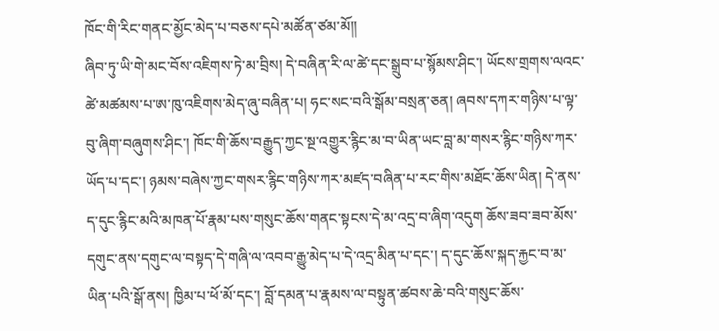ཁོང་གི་རིང་གནང་མྱོང་མེད་པ་བཅས་དཔེ་མཚོན་ཙམ་མོ།།
ཞིབ་ཏུ་ཡི་གེ་མང་བོས་འཇིགས་ཏེ་མ་བྲིས། དེ་བཞིན་རི་ལ་ཚེ་དང་སྒྲུབ་པ་སྙོམས་ཤིང་། ཡོངས་གྲགས་ལའང་ཚེ་མཚམས་པ་ཨ་ཁུ་འཇིགས་མེད་ཞུ་བཞིན་པ། ཧང་སང་བའི་སྒོམ་བསྲན་ཅན། ཞབས་དཀར་གཉིས་པ་ལྟ་བུ་ཞིག་བཞུགས་ཤིང་། ཁོང་གི་ཆོས་བརྒྱུད་ཀྱང་སྔ་འགྱུར་རྙིང་མ་བ་ཡིན་ཡང་བླ་མ་གསར་རྙིང་གཉིས་ཀར་ཡོད་པ་དང་། ཉམས་བཞེས་ཀྱང་གསར་རྙིང་གཉིས་ཀར་མཛད་བཞིན་པ་རང་གིས་མཐོང་ཆོས་ཡིན། དེ་ནས་ད་དུང་རྙིང་མའི་མཁན་པོ་རྣམ་པས་གསུང་ཆོས་གནང་སྟངས་དེ་མ་འདྲ་བ་ཞིག་འདུག ཆོས་ཟབ་ཟབ་མོས་དགུང་ནས་དགུང་ལ་བསྟད་དེ་གཞི་ལ་འབབ་རྒྱུ་མེད་པ་དེ་འདྲ་མིན་པ་དང་། ད་དུང་ཆོས་སྐད་རྐྱང་བ་མ་ཡིན་པའི་སྒོ་ནས། ཁྱིམ་པ་ཕོ་མོ་དང་། བློ་དམན་པ་རྣམས་ལ་བསྟུན་ཚབས་ཆེ་བའི་གསུང་ཆོས་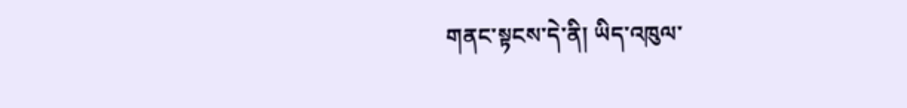གནང་སྟངས་དེ་ནི། ཡིད་འཁུལ་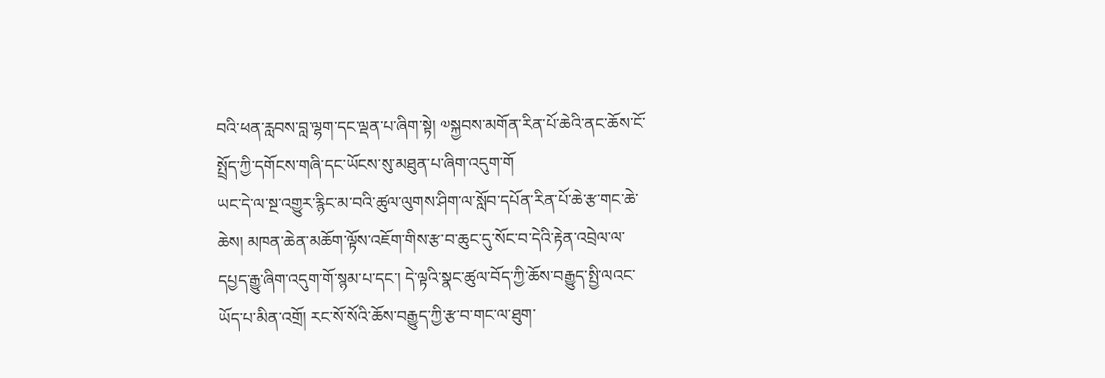བའི་ཕན་རླབས་བླ་ལྷག་དང་ལྡན་པ་ཞིག་སྟེ། ༧སྐྱབས་མགོན་རིན་པོ་ཆེའི་ནང་ཆོས་ངོ་སྤྲོད་ཀྱི་དགོངས་གཞི་དང་ཡོངས་སུ་མཐུན་པ་ཞིག་འདུག་གོ
ཡང་དེ་ལ་སྔ་འགྱུར་རྙིང་མ་བའི་ཚུལ་ལུགས་ཤིག་ལ་སློབ་དཔོན་རིན་པོ་ཆེ་རྩ་གང་ཆེ་ཆེས། མཁན་ཆེན་མཆོག་ལྟོས་འཇོག་གིས་རྩ་བ་ཆུང་དུ་སོང་བ་དེའི་རྟེན་འབྲེལ་ལ་དཔྱད་རྒྱུ་ཞིག་འདུག་གོ་སྙམ་པ་དང་། དེ་ལྟའི་སྣང་ཚུལ་བོད་ཀྱི་ཆོས་བརྒྱུད་སྤྱི་ལའང་ཡོད་པ་མིན་འགྲོ། རང་སོ་སོའི་ཆོས་བརྒྱུད་ཀྱི་རྩ་བ་གང་ལ་ཐུག་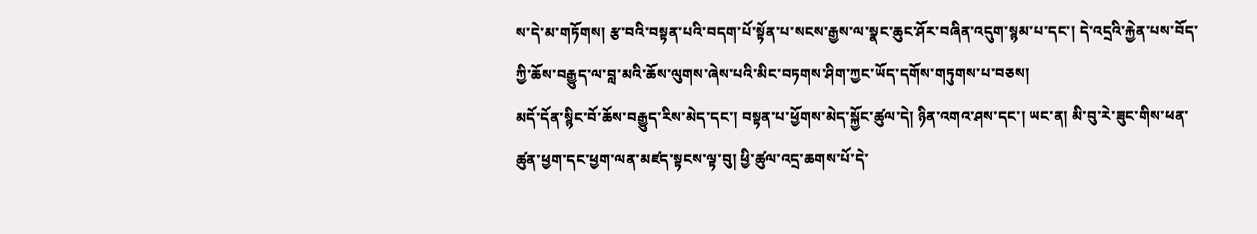ས་དེ་མ་གཏོགས། རྩ་བའི་བསྟན་པའི་བདག་པོ་སྟོན་པ་སངས་རྒྱས་ལ་སྣང་ཆུང་ཤོར་བཞིན་འདུག་སྙམ་པ་དང་། དེ་འདྲའི་རྐྱེན་པས་བོད་ཀྱི་ཆོས་བརྒྱུད་ལ་བླ་མའི་ཆོས་ལུགས་ཞེས་པའི་མིང་བཏགས་ཤིག་ཀྱང་ཡོད་དགོས་གཏུགས་པ་བཅས།
མདོ་དོན་སྙིང་བོ་ཆོས་བརྒྱུད་རིས་མེད་དང་། བསྟན་པ་ཕྱོགས་མེད་སྐྱོང་ཚུལ་དེ། ཉིན་འགའ་ཤས་དང་། ཡང་ན། མི་བུ་རེ་ཟུང་གིས་ཕན་ཚུན་ཕྱག་དང་ཕྱག་ལན་མཛད་སྟངས་ལྟ་བུ། ཕྱི་ཚུལ་འདྲ་ཆགས་པོ་དེ་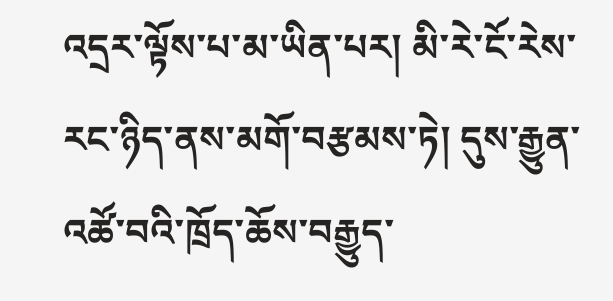འདྲར་ལྟོས་པ་མ་ཡིན་པར། མི་རེ་ངོ་རེས་རང་ཉིད་ནས་མགོ་བརྩམས་ཏེ། དུས་རྒྱུན་འཚོ་བའི་ཁྲོད་ཆོས་བརྒྱུད་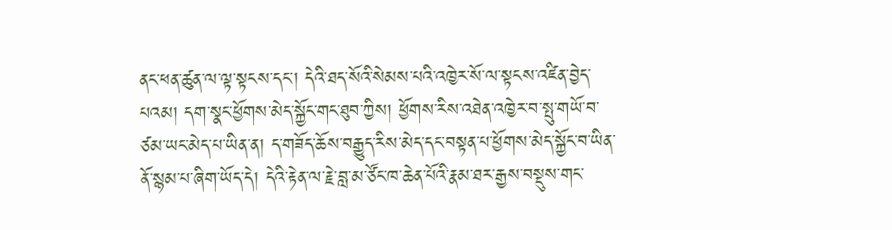ནང་ཕན་ཚུན་ལ་ལྟ་སྟངས་དང་། དེའི་ཐད་སོའི་སེམས་པའི་འཁྱེར་སོ་ལ་སྟངས་འཛིན་བྱེད་པའམ། དག་སྣང་ཕྱོགས་མེད་སྐྱོང་གང་ཐུབ་ཀྱིས། ཕྱོགས་རིས་འཐེན་འཁྱེར་བ་སྤུ་གཡོ་བ་ཙམ་ཡང་མེད་པ་ཡིན་ན། ད་གཟོད་ཆོས་བརྒྱུད་རིས་མེད་དང་བསྟན་པ་ཕྱོགས་མེད་སྐྱོང་བ་ཡིན་ནོ་སྙམ་པ་ཞིག་ཡོད་དེ། དེའི་རྟེན་ལ་རྗེ་བླ་མ་ཙོང་ཁ་ཆེན་པོའི་རྣམ་ཐར་རྒྱས་བསྡུས་གང་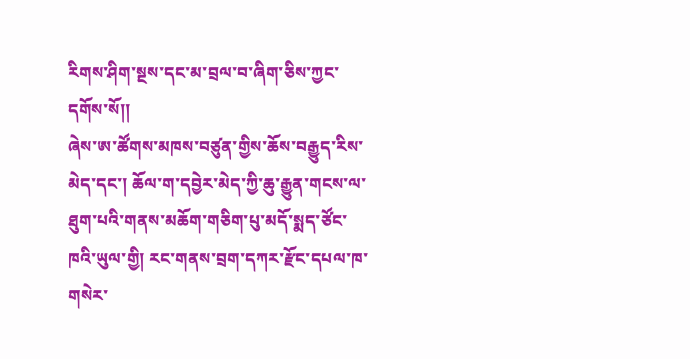རིགས་ཤིག་སྔས་དང་མ་བྲལ་བ་ཞིག་ཅིས་ཀྱང་དགོས་སོ།།
ཞེས་ཨ་ཚོགས་མཁས་བཙུན་གྱིས་ཆོས་བརྒྱུད་རིས་མེད་དང་། ཆོལ་ག་དབྱེར་མེད་ཀྱི་ཆུ་རྒྱུན་གངས་ལ་ཐུག་པའི་གནས་མཆོག་གཅིག་པུ་མདོ་སྨད་ཙོང་ཁའི་ཡུལ་གྱི། རང་གནས་བྲག་དཀར་རྫོང་དཔལ་ཁ་གསེར་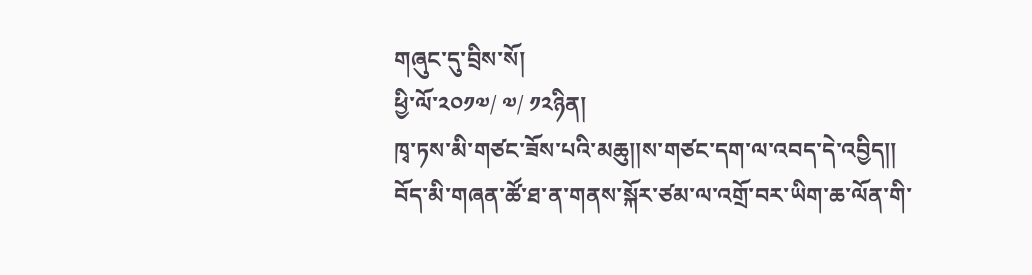གཞུང་དུ་བྲིས་སོ།
ཕྱི་ལོ་༢༠༡༧/ ༧/ ༡༢ཉིན།
ཁྭ་ཏས་མི་གཙང་ཟོས་པའི་མཆུ།།ས་གཙང་དག་ལ་འབད་དེ་འབྱིད།།
བོད་མི་གཞན་ཚོ་ཐ་ན་གནས་སྐོར་ཙམ་ལ་འགྲོ་བར་ཡིག་ཆ་ལོན་གི་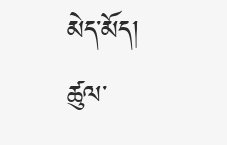མེད་མོད། ཚུལ་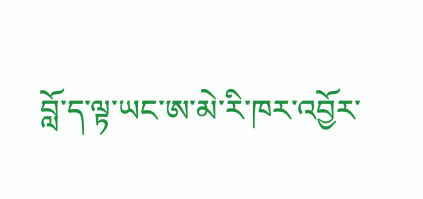བློ་ད་ལྟ་ཡང་ཨ་མེ་རི་ཁར་འབྱོར་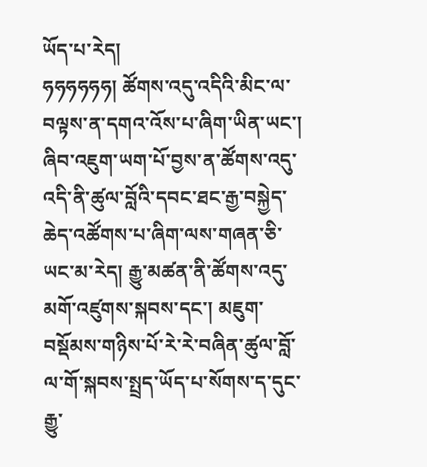ཡོད་པ་རེད།
ཧཧཧཧཧཧ། ཚོགས་འདུ་འདིའི་མིང་ལ་བལྟས་ན་དགའ་འོས་པ་ཞིག་ཡིན་ཡང་། ཞིབ་འཇུག་ཡག་པོ་བྱས་ན་ཚོགས་འདུ་འདི་ནི་ཚུལ་བློའི་དབང་ཐང་རྒྱ་བསྐྱེད་ཆེད་འཚོགས་པ་ཞིག་ལས་གཞན་ཅི་ཡང་མ་རེད། རྒྱུ་མཚན་ནི་ཚོགས་འདུ་མགོ་འཛུགས་སྐབས་དང་། མཇུག་བསྡོམས་གཉིས་པོ་རེ་རེ་བཞིན་ཚུལ་བློ་ལ་གོ་སྐབས་སྤྲད་ཡོད་པ་སོགས་ད་དུང་རྒྱུ་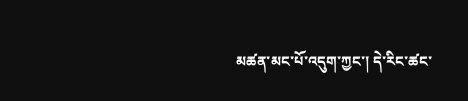མཚན་མང་པོ་འདུག་ཀྱང་། དེ་རིང་ཚང་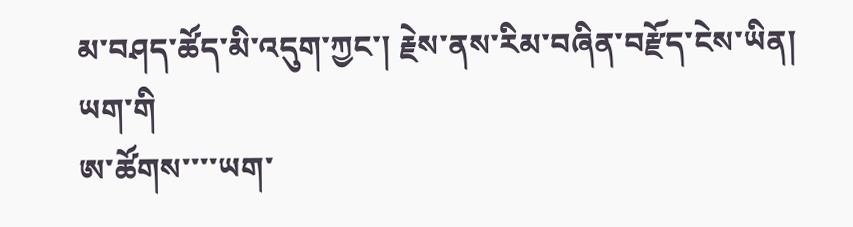མ་བཤད་ཚོད་མི་འདུག་ཀྱང་། རྗེས་ནས་རིམ་བཞིན་བརྫོད་ངེས་ཡིན།
ཡག་གི
ཨ་ཚོགས་་་་ཡག་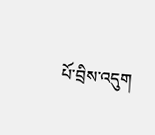པོ་བྲིས་འདུག